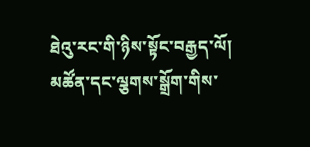ཐེའུ་རང་གི་ཉིས་སྟོང་བརྒྱད་ལོ།
མཚོན་དང་ལྕགས་སྒྲོག་གིས་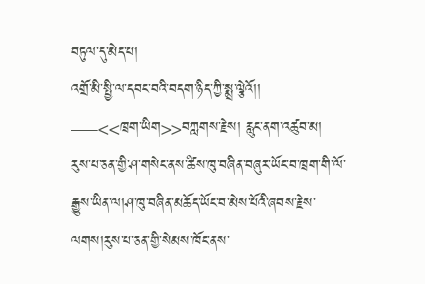བཏུལ་དུ་མེད་པ།
འགྲོ་མི་སྤྱི་ལ་དབང་བའི་བདག་ཉིད་ཀྱི་སྨྲ་ལྕེའོ།།
—–<<ཁྲག་ཡིག>>བཀླགས་རྗེས། རླུང་ནག་འཚུབ་མ།
རུས་པ་ཅན་གྱི་ཤ་གསེང་ནས་ཚིས་ཁུ་བཞིན་བཞུར་ཡོང་བ་ཁྲག་གི་ལོ་རྒྱུས་ཡིན་ལ།ཤ་ཁུ་བཞིན་མཆོད་ཡོང་བ་མེས་པོའི་ཞབས་རྗེས་ལགས།རུས་པ་ཅན་གྱི་སེམས་ཁོང་ནས་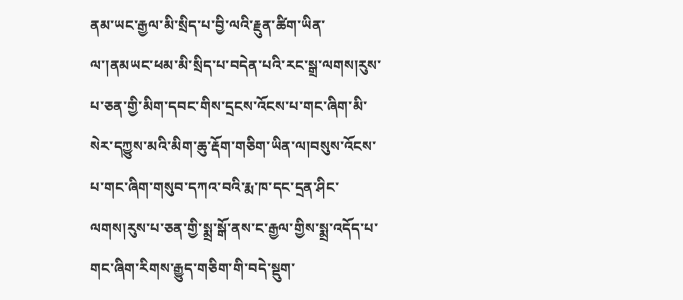ནམ་ཡང་རྒྱལ་མི་སྲིད་པ་བྱི་ལའི་རྗུན་ཚིག་ཡིན་ལ་།ནམཡང་ཕམ་མི་སྲིད་པ་བདེན་པའི་རང་སྒྲ་ལགས།རུས་པ་ཅན་གྱི་མིག་དབང་གིས་དྲངས་འོངས་པ་གང་ཞིག་མི་སེར་དཀྱུས་མའི་མིག་ཆུ་རྡོག་གཅིག་ཡིན་ལ།བསུས་འོངས་པ་གང་ཞིག་གསུབ་དཀའ་བའི་རྨ་ཁ་དང་དྲན་ཤིང་ལགས།རུས་པ་ཅན་གྱི་སྨྲ་སྒོ་ནས་ང་རྒྱལ་གྱིས་སྨྲ་འདོད་པ་གང་ཞིག་རིགས་རྒྱུད་གཅིག་གི་བདེ་སྡུག་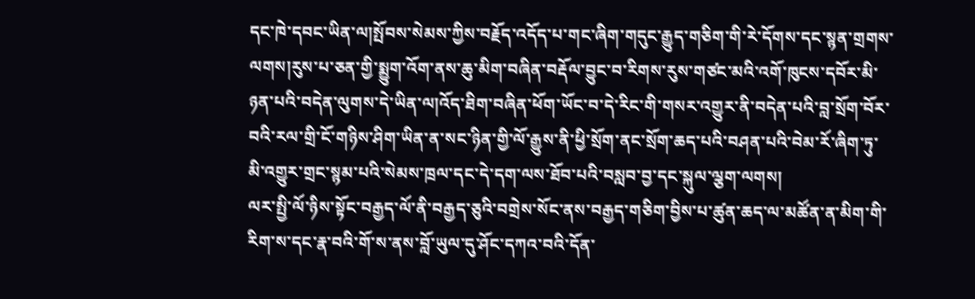དང་ཁེ་དབང་ཡིན་ལ།སྤོབས་སེམས་ཀྱིས་བརྗོད་འདོད་པ་གང་ཞིག་གདུང་རྒྱུད་གཅིག་གི་རེ་དོགས་དང་སྙན་གྲགས་ལགས།རུས་པ་ཅན་གྱི་སྨྱུག་འོག་ནས་ཆུ་མིག་བཞིན་བརྡོལ་བྱུང་བ་རིགས་རུས་གཙང་མའི་འགོ་ཁུངས་དབོར་མི་ཉན་པའི་བདེན་ལུགས་དེ་ཡིན་ལ།འོད་ཐིག་བཞིན་ཕོག་ཡོང་བ་དེ་རིང་གི་གསར་འགྱུར་ནི་བདེན་པའི་བླ་སྲོག་བོར་བའི་རལ་གྲི་ངོ་གཉིས་ཤིག་ཡིན་ན་སང་ཉིན་གྱི་ལོ་རྒྱུས་ནི་ཕྱི་སྲོག་ནང་སྲོག་ཆད་པའི་བཤན་པའི་བེམ་རོ་ཞིག་ཏུ་མི་འགྱུར་གྲང་སྙམ་པའི་སེམས་ཁྲལ་དང་དེ་དག་ལས་ཐོབ་པའི་བསླབ་བྱ་དང་སྐུལ་ལྕག་ལགས།
ལར་སྤྱི་ལོ་ཉིས་སྟོང་བརྒྱད་ལོ་ནི་བརྒྱད་ཅུའི་བགྲེས་སོང་ནས་བརྒྱད་གཅིག་བྱིས་པ་ཚུན་ཆད་ལ་མཚོན་ན་མིག་གི་རིག་ས་དང་རྣ་བའི་གོ་ས་ནས་བློ་ཡུལ་དུ་ཤོང་དཀའ་བའི་དོན་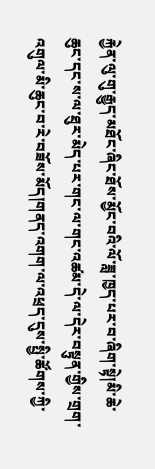རྐྱེན་ལུ་གུ་རྒྱུད་མཐོང་ཞིང་ཐོས་མྱོང་བའི་ལོ་ཟླ་ཁྱད་པར་བ་ཞིག་སྟེ།མི་ཆེ་ཆུང་དང་ས་ལ་ཐུར་མེད་པར་གང་ལ་གང་འཚམ་དེ་ལ་དེར་བསྟུན་གྱིས་གྲག་འགུལ་མི་ཆུང་བ་རེ་བཟོས་མོད།གནད་འགག་ལ་འཕྲད་དུས་སྤྱི་ཚོགས་ཀྱི་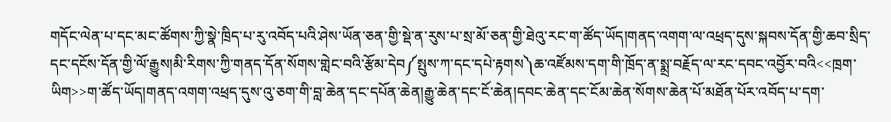གདོང་ལེན་པ་དང་མང་ཚོགས་ཀྱི་སྣེ་ཁྲིད་པ་རུ་འབོད་པའི་ཤེས་ཡོན་ཅན་གྱི་སྡེ་ན་རུས་པ་སྲ་མོ་ཅན་གྱི་ཐེའུ་རང་ག་ཚོད་ཡོད།གནད་འགག་ལ་འཕྲད་དུས་སྐབས་དོན་གྱི་ཆབ་སྲིད་དང་དངོས་དོན་གྱི་ལོ་རྒྱུས།མི་རིགས་ཀྱི་གནད་དོན་སོགས་གླེང་བའི་རྩོམ་དེབ༼སྤུས་ཀ་དང་དཔེ་རྟགས༽ཆ་འཛོམས་དག་གི་ཁྲོད་ན་སྨྲ་བརྗོད་ལ་རང་དབང་འབྱོར་བའི<<ཁྲག་ཡིག>>ག་ཚོད་ཡོད།གནད་འགག་འཕྲད་དུས་འུ་ཅག་གི་བླ་ཆེན་དང་དཔོན་ཆེན།རྒྱུ་ཆེན་དང་ངོ་ཆེན།དབང་ཆེན་དང་ངོམ་ཆེན་སོགས་ཆེན་པོ་མཐོན་པོར་འབོད་པ་དག་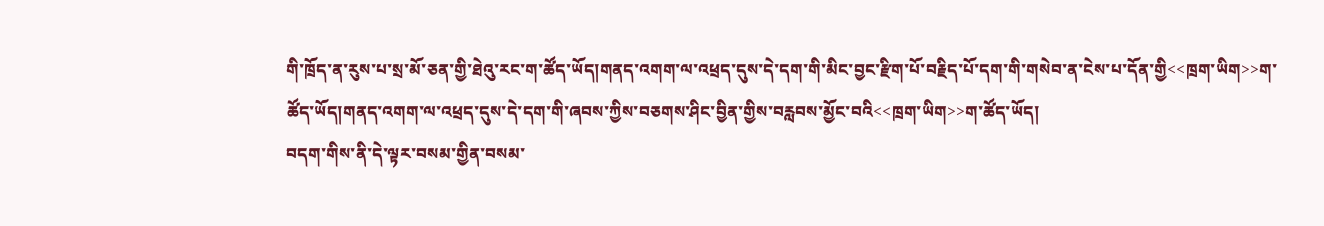གི་ཁྲོད་ན་རུས་པ་སྲ་མོ་ཅན་གྱི་ཐེའུ་རང་ག་ཚོད་ཡོད།གནད་འགག་ལ་འཕྲད་དུས་དེ་དག་གི་མིང་བྱང་རྫིག་པོ་བརྗིད་པོ་དག་གི་གསེབ་ན་ངེས་པ་དོན་གྱི<<ཁྲག་ཡིག>>ག་ཚོད་ཡོད།གནད་འགག་ལ་འཕྲད་དུས་དེ་དག་གི་ཞབས་ཀྱིས་བཅགས་ཤིང་བྱིན་གྱིས་བརླབས་མྱོང་བའི<<ཁྲག་ཡིག>>ག་ཚོད་ཡོད།
བདག་གིས་ནི་དེ་ལྟར་བསམ་གྱིན་བསམ་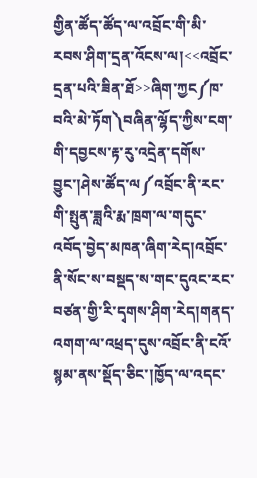གྱིན་ཚོད་ཚོད་ལ་འབྲོང་གི་མི་རབས་ཤིག་དྲན་འོངས་ལ།<<འབྲོང་དྲན་པའི་ཟིན་ཐོ>>ཞིག་ཀྱང༼ཁ་བའི་མེ་ཏོག༽བཞིན་ལྷོད་ཀྱིས་ངག་གི་དབྱངས་རྟ་རུ་འདྲེན་དགོས་བྱུང་།ཤེས་ཚོད་ལ༼འབྲོང་ནི་རང་གི་སྤུན་ཟླའི་རྨ་ཁྲག་ལ་གདུང་འབོད་བྱེད་མཁན་ཞིག་རེད།འབྲོང་ནི་སོང་ས་བསྡད་ས་གང་དུའང་རང་བཙན་གྱི་རི་དྭགས་ཤིག་རེད།གནད་འགག་ལ་འཕྲད་དུས་འབྲོང་ནི་ངའོ་སྙམ་ནས་སྡོད་ཅིང་།ཁྱོད་ལ་འདང་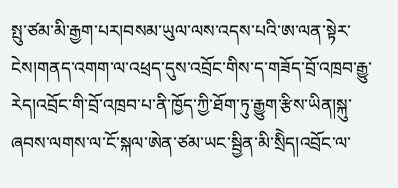སྤུ་ཙམ་མི་རྒྱག་པར།བསམ་ཡུལ་ལས་འདས་པའི་ཨ་ལན་སྟེར་ངེས།གནད་འགག་ལ་འཕྲད་དུས་འབྲོང་གིས་ད་གཟོད་བྲོ་འཁྲབ་རྒྱུ་རེད།འབྲོང་གི་བྲོ་འཁྲབ་པ་ནི་ཁྱོད་ཀྱི་ཐོག་ཏུ་རྒྱུག་རྩིས་ཡིན།སྐུ་ཞབས་ལགས་ལ་ངོ་སྐལ་ཨེན་ཙམ་ཡང་སྦྱིན་མི་སྲིེད།འབྲོང་ལ་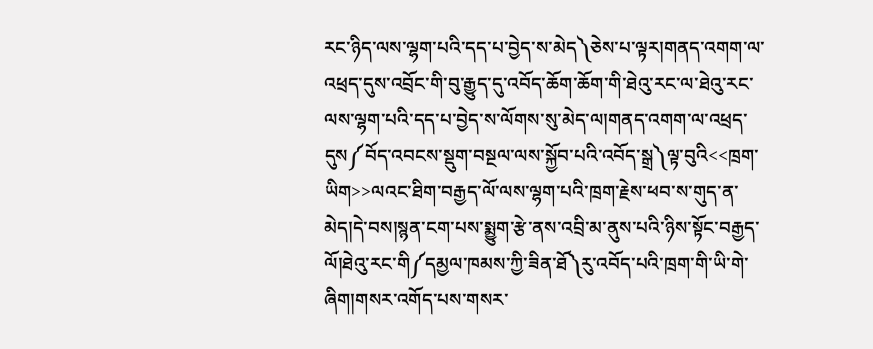རང་ཉིད་ལས་ལྷག་པའི་དད་པ་བྱེད་ས་མེད༽ཅེས་པ་ལྟར།གནད་འགག་ལ་འཕྲད་དུས་འབྲོང་གི་བུ་རྒྱུད་དུ་འབོད་ཆོག་ཆོག་གི་ཐེའུ་རང་ལ་ཐེའུ་རང་ལས་ལྷག་པའི་དད་པ་བྱེད་ས་ལོགས་སུ་མེད་ལ།གནད་འགག་ལ་འཕྲད་དུས༼བོད་འབངས་སྡུག་བསྔལ་ལས་སྐྱོབ་པའི་འབོད་སྒྲ༽ལྟ་བུའི<<ཁྲག་ཡིག>>ལའང་ཐིག་བརྒྱད་ལོ་ལས་ལྷག་པའི་ཁྲག་རྗེས་ཕབ་ས་གུད་ན་མེད།དེ་བས།སྙན་ངག་པས་སྨྱུག་རྩེ་ནས་འབྲི་མ་ནུས་པའི་ཉིས་སྟོང་བརྒྱད་ལོ།ཐེའུ་རང་གི༼དམྱལ་ཁམས་ཀྱི་ཟིན་ཐོ༽རུ་འབོད་པའི་ཁྲག་གི་ཡི་གེ་ཞིག།གསར་འགོད་པས་གསར་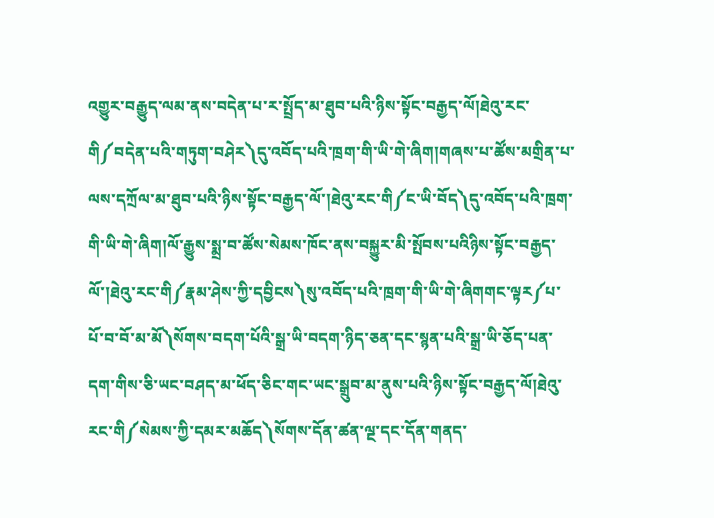འགྱུར་བརྒྱུད་ལམ་ནས་བདེན་པ་ར་སྤྲོད་མ་ཐུབ་པའི་ཉིས་སྟོང་བརྒྱད་ལོ།ཐེའུ་རང་གི༼བདེན་པའི་གཏུག་བཤེར༽དུ་འབོད་པའི་ཁྲག་གི་ཡི་གེ་ཞིག།གཞས་པ་ཚོས་མགྲིན་པ་ལས་དཀྲོལ་མ་ཐུབ་པའི་ཉིས་སྟོང་བརྒྱད་ལོ་།ཐེའུ་རང་གི༼ང་ཡི་བོད༽དུ་འབོད་པའི་ཁྲག་གི་ཡི་གེ་ཞིག།ལོ་རྒྱུས་སྨྲ་བ་ཚོས་སེམས་ཁོང་ནས་བསྐྱུར་མི་སྤོབས་པའིཉིས་སྟོང་བརྒྱད་ལོ་།ཐེའུ་རང་གི༼རྣམ་ཤེས་ཀྱི་དབྱིངས༽སུ་འབོད་པའི་ཁྲག་གི་ཡི་གེ་ཞིགགང་ལྟར༼པ་པོ་བ་བོ་མ་མོ༽སོགས་བདག་པོའི་སྒྲ་ཡི་བདག་ཉིད་ཅན་དང་སྙན་པའི་སྒྲ་ཡི་ཅོད་པན་དག་གིས་ཅི་ཡང་བཤད་མ་ཕོད་ཅིང་གང་ཡང་སྒྲུབ་མ་ནུས་པའི་ཉིས་སྟོང་བརྒྱད་ལོ།ཐེའུ་རང་གི༼སེམས་ཀྱི་དམར་མཆོད༽སོགས་དོན་ཚན་ལྔ་དང་དོན་གནད་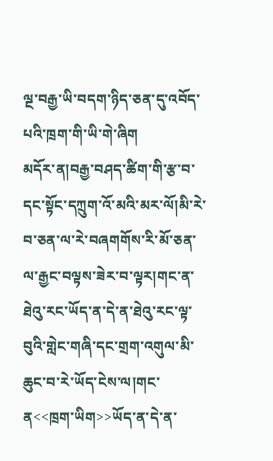ལྔ་བརྒྱ་ཡི་བདག་ཉིད་ཅན་དུ་འབོད་པའི་ཁྲག་གི་ཡི་གེ་ཞིག
མདོར་ན།བརྒྱ་བཤད་ཚིག་གི་རྩ་བ་དང་སྟོང་དཀྲུག་འོ་མའི་མར་ལོ།མི་རེ་བ་ཅན་ལ་རེ་བཞགགོས་རི་མོ་ཅན་ལ་རྒྱང་བལྟས་ཟེར་བ་ལྟར།གང་ན་ཐེའུ་རང་ཡོད་ན་དེ་ན་ཐེའུ་རང་ལྟ་བུའི་གླེང་གཞི་དང་གྲག་འགུལ་མི་ཆུང་བ་རེ་ཡོད་ངེས་ལ།གང་ན<<ཁྲག་ཡིག>>ཡོད་ན་དེ་ན་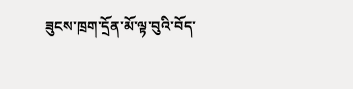ཟུངས་ཁྲག་དྲོན་མོ་ལྟ་བུའི་བོད་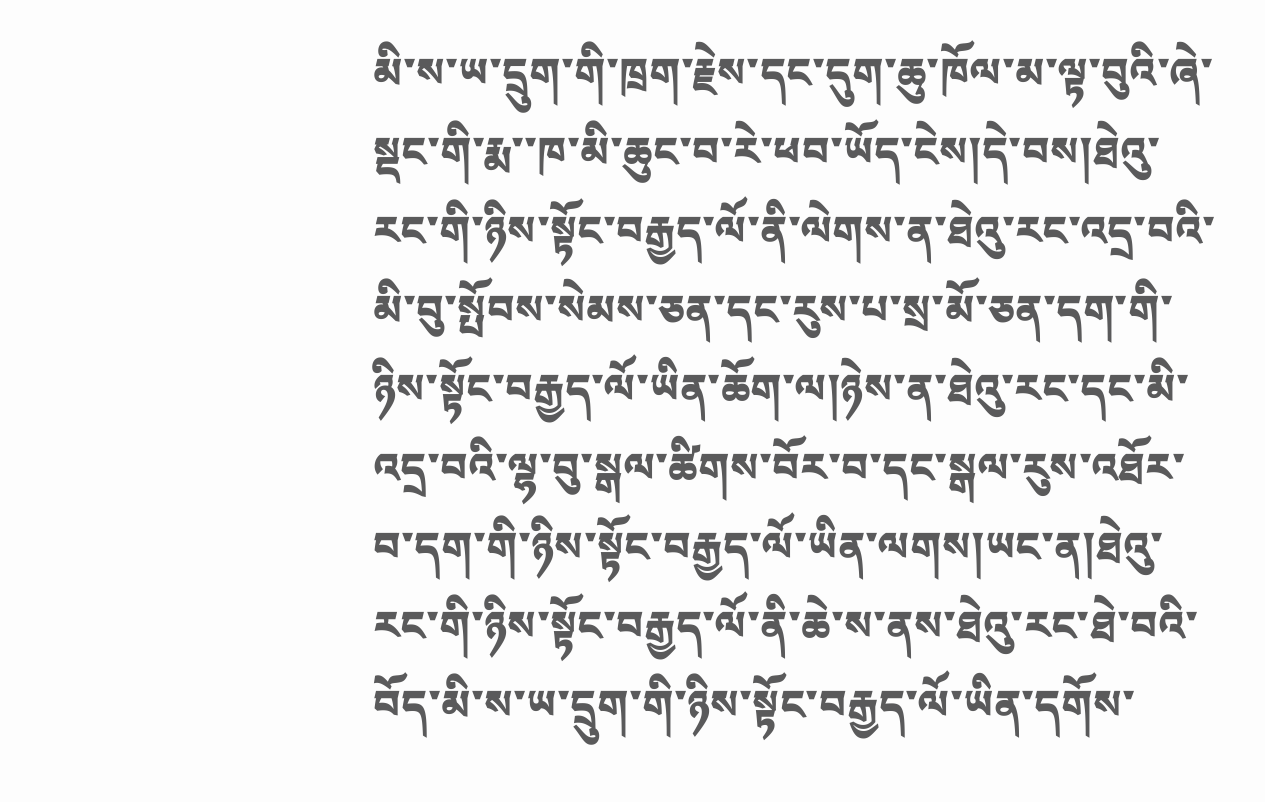མི་ས་ཡ་དྲུག་གི་ཁྲག་རྗེས་དང་དུག་ཆུ་ཁོལ་མ་ལྟ་བུའི་ཞེ་སྡང་གི་རྨ་་ཁ་མི་ཆུང་བ་རེ་ཕབ་ཡོད་ངེས།དེ་བས།ཐེའུ་རང་གི་ཉིས་སྟོང་བརྒྱད་ལོ་ནི་ལེགས་ན་ཐེའུ་རང་འདྲ་བའི་མི་བུ་སྤོབས་སེམས་ཅན་དང་རུས་པ་སྲ་མོ་ཅན་དག་གི་ཉིས་སྟོང་བརྒྱད་ལོ་ཡིན་ཆོག་ལ།ཉེས་ན་ཐེའུ་རང་དང་མི་འདྲ་བའི་ལྷ་བུ་སྒལ་ཚིགས་བོར་བ་དང་སྒལ་རུས་འཐོར་བ་དག་གི་ཉིས་སྟོང་བརྒྱད་ལོ་ཡིན་ལགས།ཡང་ན།ཐེའུ་རང་གི་ཉིས་སྟོང་བརྒྱད་ལོ་ནི་ཆེ་ས་ནས་ཐེའུ་རང་ཐེ་བའི་བོད་མི་ས་ཡ་དྲུག་གི་ཉིས་སྟོང་བརྒྱད་ལོ་ཡིན་དགོས་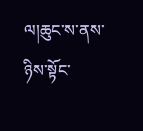ལ།ཆུང་ས་ནས་ཉིས་སྟོང་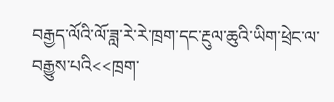བརྒྱད་ལོའི་ལོ་ཟླ་རེ་རེ་ཁྲག་དང་རྔུལ་ཆུའི་ཡིག་ཕྲེང་ལ་བརྒྱུས་པའི<<ཁྲག་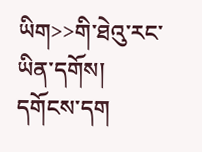ཡིག>>གི་ཐེའུ་རང་ཡིན་དགོས།
དགོངས་དག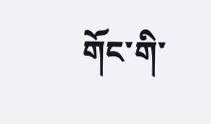གོང་གི་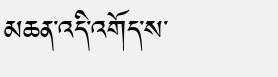མཆན་འདི་འགོད་ས་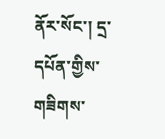ནོར་སོང་། དྲ་དཔོན་གྱིས་གཟིགས་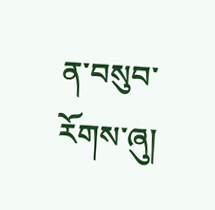ན་བསུབ་རོགས་ཞུ།